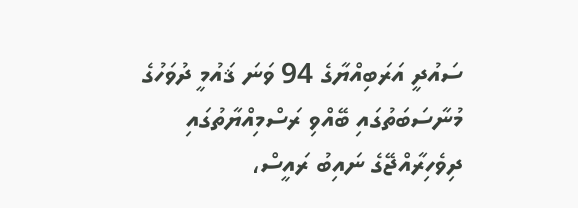ސައުދީ އަރަބިއްޔާގެ 94 ވަނަ ޤައުމީ ދުވަހުގެ މުނާސަބަތުގައި ބޭއްވި ރަސްމިއްޔާތުގައި ދިވެހިރާއްޖޭގެ ނައިބު ރައީސް،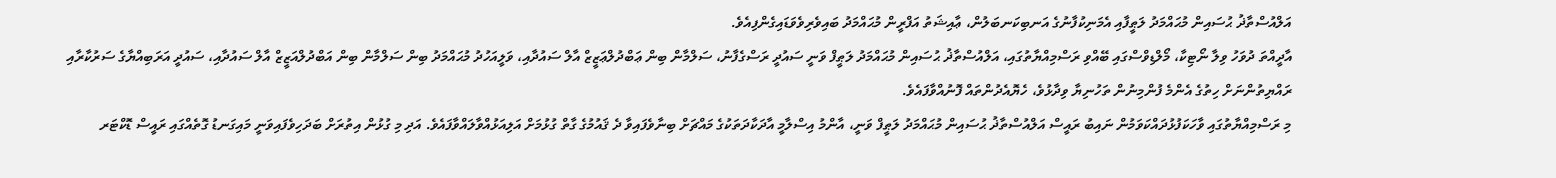އަލްއުސްތާޛު ޙުސައިން މުޙައްމަދު ލަޠީފާއި އެމަނިކުފާނުގެ އަނބިކަނބަލުން، ޢާއިޝަތު އަފްރީން މުޙައްމަދު ބައިވެރިވެވަޑައިގެންފިއެވެ.
އާދީއްތަ ދުވަހު ވިލާ ނޯޓިކާ، މޯލްޑިވްސްގައި ބޭއްވި ރަސްމިއްޔާތުގައި، އަލްއުސްތާޛު ޙުސައިން މުޙައްމަދު ލަޠީފް ވަނީ ސައުދީ ރަސްގެފާނު، ސަލްމާން ބިން ޢަބްދުލްޢަޒީޒް އާލް ސައުދާއި، ވަލީއަހުދު މުޙައްމަދު ބިން ސަލްމާން ބިން އަބްދުލްއަޒީޒް އާލް ސައުދާއި، ސައުދީ އަރަބިއްޔާގެ ސަރުކާރާއި ރައްޔިތުންނަށް ހިތުގެ އެންމެ ފުންމިނުން ތަހުނިޔާ ވިދާޅުވެ، ހެޔޮއެދުންތައް ފޮނުއްވާފައެވެ.
މި ރަސްމިއްޔާތުގައި ވާހަކަފުޅުދައްކަވަމުން ނައިބު ރައީސް އަލްއުސްތާޛު ޙުސައިން މުޙައްމަދު ލަޠީފް ވަނީ، އާންމު އިސްލާމީ އާދަކާދަތަކުގެ މައްޗަށް ބިނާވެފައިވާ ދެ ޤައުމުގެ ގާތް ގުޅުމަށް އަލިއަޅުއްވާލައްވާފައެވެ. އަދި މި ގުޅުން އިތުރަށް ބަދަހިވެފައިވަނީ މައިގަނޑު ގޮތެއްގައި ރައީސް ޑޮކްޓަރ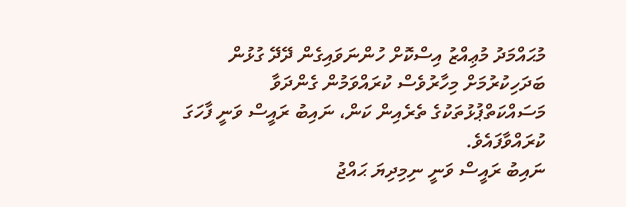މުޙައްމަދު މުޢިއްޒު އިސްކޮށް ހުންނަވައިގެން ދޭދޭ ގުޅުން ބަދަހިކުރުމަށް މިހާރުވެސް ކުރައްވަމުން ގެންދަވާ މަސައްކަތްޕުޅުތަކުގެ ތެރެއިން ކަން، ނައިބު ރައީސް ވަނީ ފާހަގަ ކުރައްވާފައެވެ.
ނައިބު ރައީސް ވަނީ ނިމިދިޔަ ޙައްޖު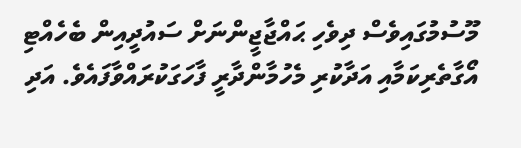މޫސުމުގައިވެސް ދިވެހި ޙައްޖާޖީންނަށް ސައުދީއިން ބެހެއްޓި އޯގާތެރިކަމާއި އަދާކުރި މެހުމާންދާރީ ފާހަގަކުރައްވާފައެވެ. އަދި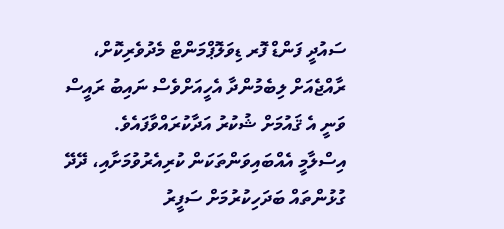ސައުދީ ފަންޑް ފޮރ ޑިވަލޮޕްމަންޓް މެދުވެރިކޮށް، ރާއްޖެއަށް ލިބެމުންދާ އެހީއަށްވެސް ނައިބު ރައީސް ވަނީ އެ ޤައުމަށް ޝުކުރު އަދާކުރައްވާފައެވެ.
އިސްލާމީ އެއްބައިވަންތަކަން ކުރިއެރުވުމަށާއި، ދޭދޭ ގުޅުންތައް ބަދަހިކުރުމަށް ސަފީރު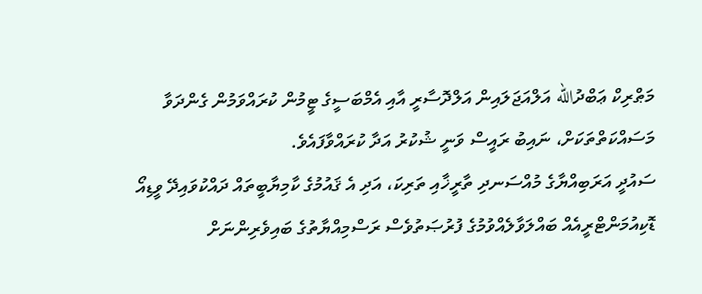މަޠްރިކް ޢަބްދުالله އަލްއަޖަލައިން އަލްދޮސާރީ އާއި އެމްބަސީގެ ޓީމުން ކުރައްވަމުން ގެންދަވާ މަސައްކަތްތަކަށް، ނައިބު ރައީސް ވަނީ ޝުކުރު އަދާ ކުރައްވާފައެވެ.
ސައުދީ އަރަބިއްޔާގެ މުއްސަނދި ތާރީޚާއި ތަރިކަ، އަދި އެ ޤައުމުގެ ކާމިޔާބީތައް ދައްކުވައިދޭ ވީޑިއޯ ޑޮކިއުމަންޓްރީއެއް ބައްލަވާލެއްވުމުގެ ފުރުޞަތުވެސް ރަސްމިއްޔާތުގެ ބައިވެރިންނަށް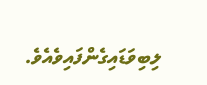ލިބިވަޑައިގެންފައިވެއެވެ.